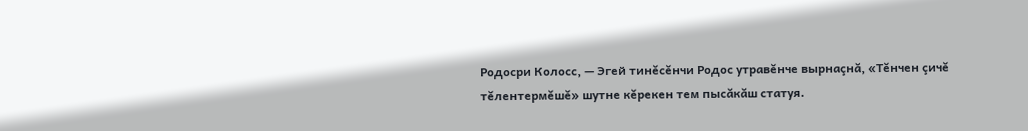Родосри Колосс, — Эгей тинĕсĕнчи Родос утравĕнче вырнаçнă, «Тĕнчен çичĕ тĕлентермĕшĕ» шутне кĕрекен тем пысăкăш статуя.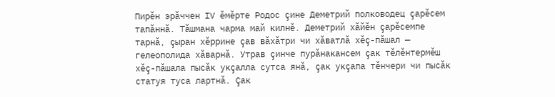Пирĕн эрăччен IV ĕмĕрте Родос çине Деметрий полководец çарĕсем тапăннă. Тăшмана чарма май килнĕ. Деметрий хăйĕн çарĕсемпе тарнă, çыран хĕррине çав вăхăтри чи хăватлă хĕç-пăшал — гелеополида хăварнă. Утрав çинче пурăнакансем çак тĕлĕнтермĕш хĕç-пăшала пысăк укçалла сутса янă, çак укçапа тĕнчери чи пысăк статуя туса лартнă. Çак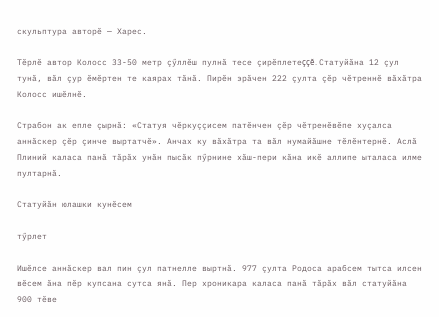скульптура авторĕ — Харес.

Тĕрлĕ автор Колосс 33-50 метр çӳллĕш пулнă тесе çирĕплетеççĕ. Статуйăна 12 çул тунă, вăл çур ĕмĕртен те каярах тăнă. Пирĕн эрăчен 222 çулта çĕр чĕтреннĕ вăхăтра Колосс ишĕлнĕ.

Страбон ак епле çырнă: «Статуя чĕркуççисем патĕнчен çĕр чĕтренĕвĕпе хуçалса аннăскер çĕр çинче выртатчĕ». Анчах ку вăхăтра та вăл нумайăшне тĕлĕнтернĕ. Аслă Плиний каласа панă тăрăх унăн пысăк пӳрнине хăш-пери кăна икĕ аллипе ыталаса илме пултарнă.

Статуйăн юлашки кунĕсем

тӳрлет

Ишĕлсе аннăскер вал пин çул патнелле выртнă. 977 çулта Родоса арабсем тытса илсен вĕсем ăна пĕр купсана сутса янă. Пер хроникара каласа панă тăрăх вăл статуйăна 900 тĕве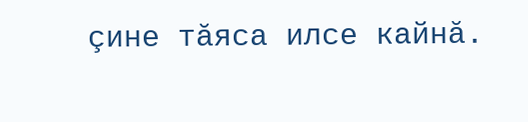çине тăяса илсе кайнă.